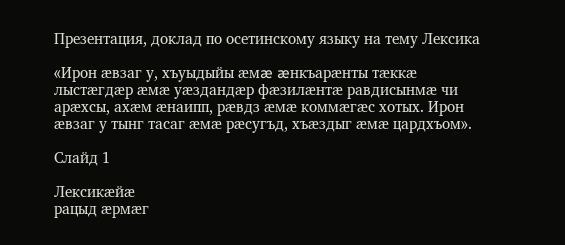Презентация, доклад по осетинскому языку на тему Лексика

«Ирон æвзаг у, хъуыдыйы æмæ æнкъарæнты тæккæ лыстæгдæр æмæ уæздандæр фæзилæнтæ равдисынмæ чи арæхсы, ахæм æнаипп, рæвдз æмæ коммæгæс хотых. Ирон æвзаг у тынг тасаг æмæ рæсугъд, хъæздыг æмæ цардхъом».

Слайд 1

Лексикæйæ
рацыд æрмæг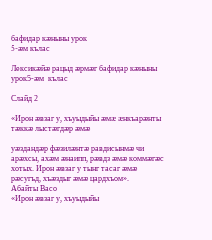бафидар кæныны урок
5-æм кълас

Лексикæйæ рацыд æрмæг бафидар кæныны урок5-æм  кълас

Слайд 2

«Ирон æвзаг у, хъуыдыйы æмæ æнкъарæнты тæккæ лыстæгдæр æмæ

уæздандæр фæзилæнтæ равдисынмæ чи арæхсы, ахæм æнаипп, рæвдз æмæ коммæгæс хотых. Ирон æвзаг у тынг тасаг æмæ рæсугъд, хъæздыг æмæ цардхъом».
Абайты Васо
«Ирон æвзаг у, хъуыдыйы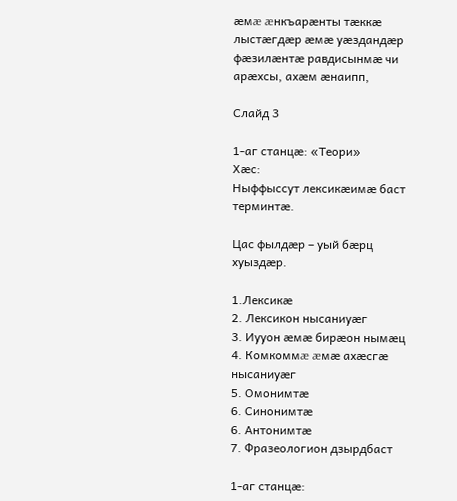æмæ æнкъарæнты тæккæ лыстæгдæр æмæ уæздандæр фæзилæнтæ равдисынмæ чи арæхсы, ахæм æнаипп,

Слайд 3

1-аг станцæ: «Теори»
Хæс:
Ныффыссут лексикæимæ баст терминтæ.

Цас фылдæр – уый бæрц хуыздæр.

1.Лексикæ
2. Лексикон нысаниуæг
3. Иууон æмæ бирæон нымæц
4. Комкоммæ æмæ ахæсгæ нысаниуæг
5. Омонимтæ
6. Синонимтæ
6. Антонимтæ
7. Фразеологион дзырдбаст

1-аг станцæ: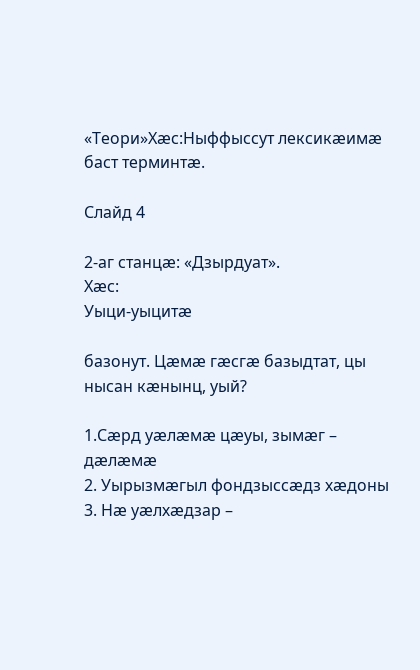«Теори»Хæс:Ныффыссут лексикæимæ баст терминтæ.

Слайд 4

2-аг станцæ: «Дзырдуат».
Хæс:
Уыци-уыцитæ

базонут. Цæмæ гæсгæ базыдтат, цы нысан кæнынц, уый?

1.Сæрд уæлæмæ цæуы, зымæг – дæлæмæ
2. Уырызмæгыл фондзыссæдз хæдоны
3. Нæ уæлхæдзар –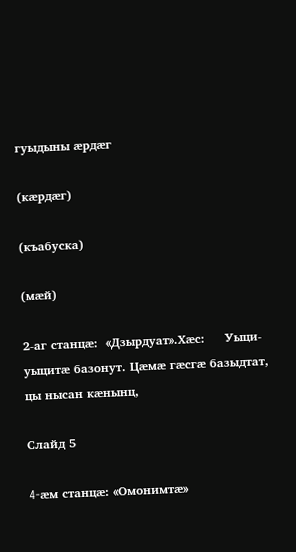гуыдыны æрдæг

(кæрдæг)

(къабуска)

(мæй)

2-аг станцæ:  «Дзырдуат».Хæс:     Уыци-уыцитæ базонут. Цæмæ гæсгæ базыдтат, цы нысан кæнынц,

Слайд 5

4-æм станцæ: «Омонимтæ»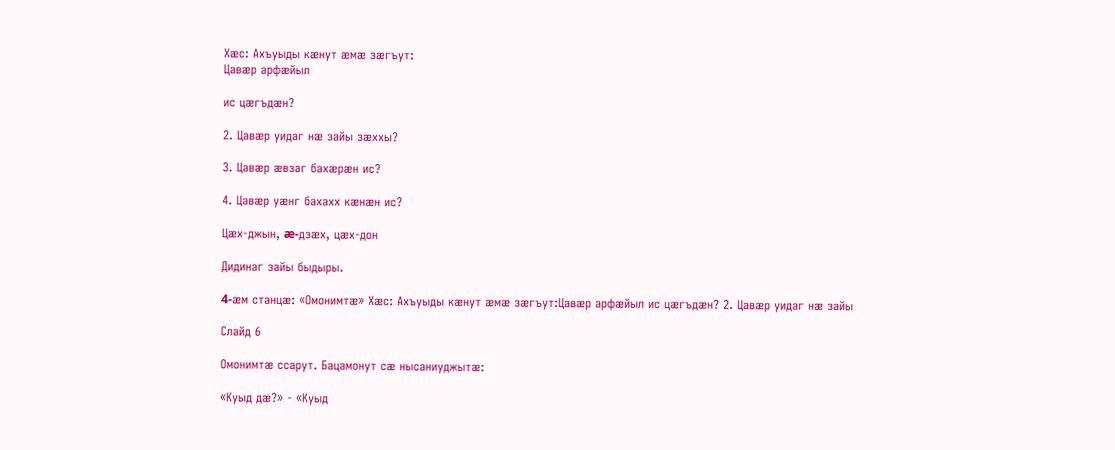Хæс: Ахъуыды кæнут æмæ зæгъут:
Цавæр арфæйыл

ис цæгъдæн?

2. Цавæр уидаг нæ зайы зæххы?

3. Цавæр æвзаг бахæрæн ис?

4. Цавæр уæнг бахахх кæнæн ис?

Цæх-джын, æ-дзæх, цæх-дон

Дидинаг зайы быдыры.

4-æм станцæ: «Омонимтæ» Хæс: Ахъуыды кæнут æмæ зæгъут:Цавæр арфæйыл ис цæгъдæн? 2. Цавæр уидаг нæ зайы

Слайд 6

Омонимтæ ссарут. Бацамонут сæ нысаниуджытæ:

«Куыд дæ?» - «Куыд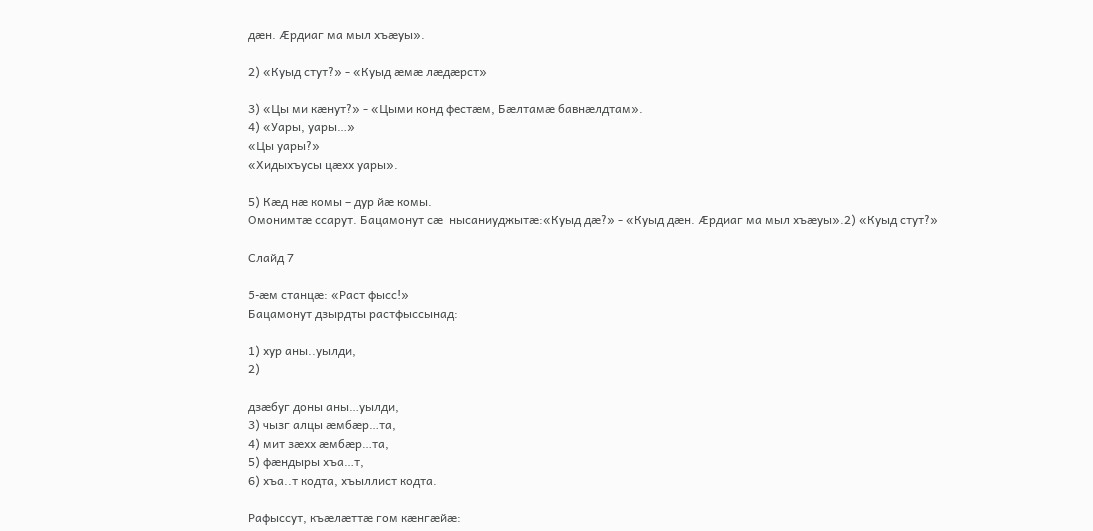дæн. Æрдиаг ма мыл хъæуы».

2) «Куыд стут?» - «Куыд æмæ лæдæрст»

3) «Цы ми кæнут?» - «Цыми конд фестæм, Бæлтамæ бавнæлдтам».
4) «Уары, уары…»
«Цы уары?»
«Хидыхъусы цæхх уары».

5) Кæд нæ комы – дур йæ комы.
Омонимтæ ссарут. Бацамонут сæ  нысаниуджытæ:«Куыд дæ?» - «Куыд дæн. Æрдиаг ма мыл хъæуы».2) «Куыд стут?»

Слайд 7

5-æм станцæ: «Раст фысс!»
Бацамонут дзырдты растфыссынад:

1) хур аны..уылди,
2)

дзæбуг доны аны…уылди,
3) чызг алцы æмбæр…та,
4) мит зæхх æмбæр…та,
5) фæндыры хъа…т,
6) хъа..т кодта, хъыллист кодта.

Рафыссут, къæлæттæ гом кæнгæйæ: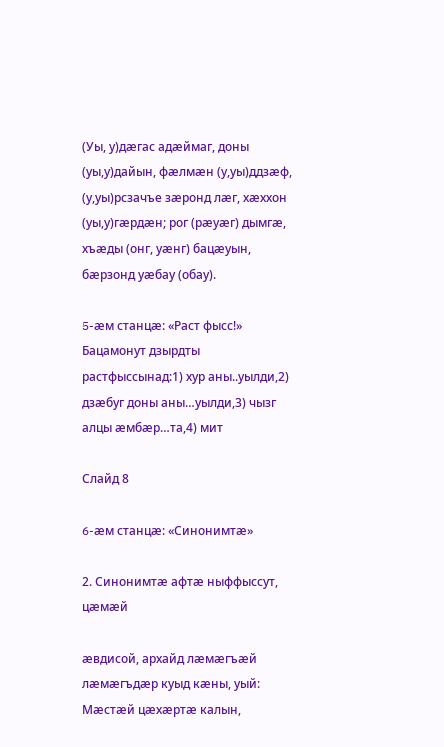(Уы, у)дæгас адæймаг, доны (уы,у)дайын, фæлмæн (у,уы)ддзæф, (у,уы)рсзачъе зæронд лæг, хæххон (уы,у)гæрдæн; рог (рæуæг) дымгæ, хъæды (онг, уæнг) бацæуын, бæрзонд уæбау (обау).

5-æм станцæ: «Раст фысс!» Бацамонут дзырдты растфыссынад:1) хур аны..уылди,2) дзæбуг доны аны…уылди,3) чызг алцы æмбæр…та,4) мит

Слайд 8

6-æм станцæ: «Синонимтæ»

2. Синонимтæ афтæ ныффыссут, цæмæй

æвдисой, архайд лæмæгъæй лæмæгъдæр куыд кæны, уый:
Мæстæй цæхæртæ калын,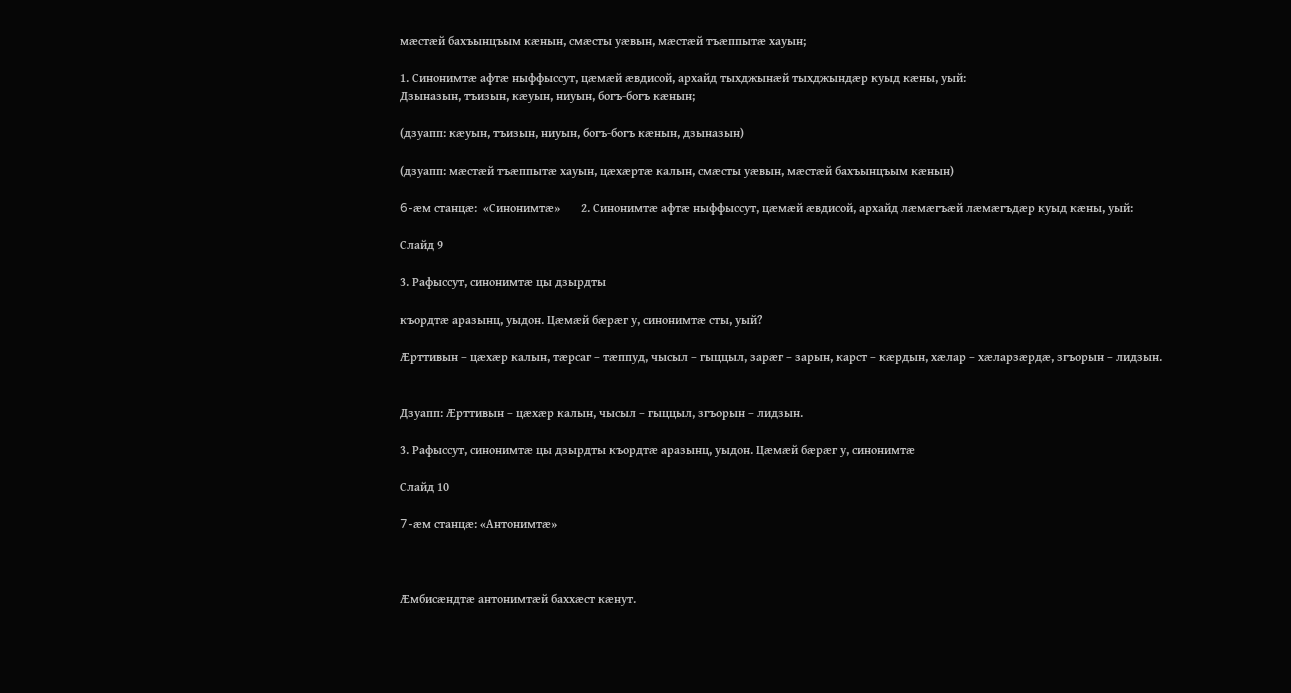мæстæй бахъынцъым кæнын, смæсты уæвын, мæстæй тъæппытæ хауын;

1. Синонимтæ афтæ ныффыссут, цæмæй æвдисой, архайд тыхджынæй тыхджындæр куыд кæны, уый:
Дзыназын, тъизын, кæуын, ниуын, богъ-богъ кæнын;

(дзуапп: кæуын, тъизын, ниуын, богъ-богъ кæнын, дзыназын)

(дзуапп: мæстæй тъæппытæ хауын, цæхæртæ калын, смæсты уæвын, мæстæй бахъынцъым кæнын)

6-æм станцæ:  «Синонимтæ»       2. Синонимтæ афтæ ныффыссут, цæмæй æвдисой, архайд лæмæгъæй лæмæгъдæр куыд кæны, уый:

Слайд 9

3. Рафыссут, синонимтæ цы дзырдты

къордтæ аразынц, уыдон. Цæмæй бæрæг у, синонимтæ сты, уый?

Æрттивын – цæхæр калын, тæрсаг – тæппуд, чысыл – гыццыл, зарæг – зарын, карст – кæрдын, хæлар – хæларзæрдæ, згъорын – лидзын.


Дзуапп: Æрттивын – цæхæр калын, чысыл – гыццыл, згъорын – лидзын.

3. Рафыссут, синонимтæ цы дзырдты къордтæ аразынц, уыдон. Цæмæй бæрæг у, синонимтæ

Слайд 10

7-æм станцæ: «Антонимтæ»



Æмбисæндтæ антонимтæй баххæст кæнут.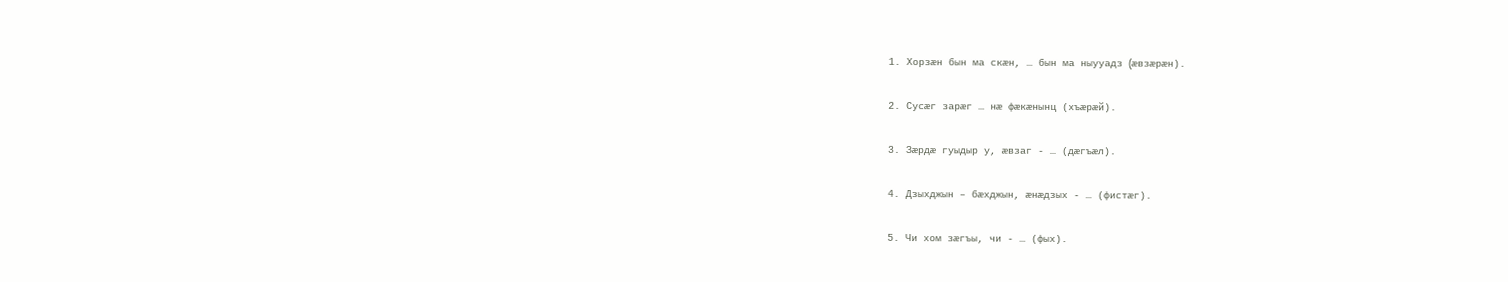1. Хорзæн бын ма скæн, … бын ма ныууадз (æвзæрæн).

2. Сусæг зарæг … нæ фæкæнынц (хъæрæй).

3. Зæрдæ гуыдыр у, æвзаг - … (дæгъæл).

4. Дзыхджын – бæхджын, æнæдзых - … (фистæг).

5. Чи хом зæгъы, чи - … (фых).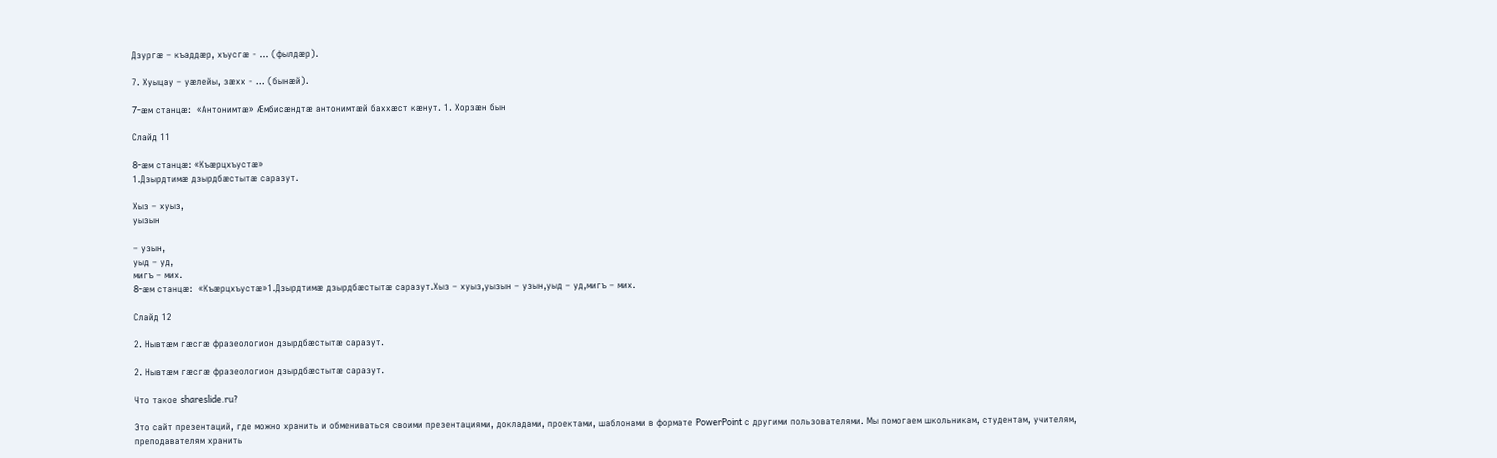Дзургæ – къаддæр, хъусгæ - … (фылдæр).

7. Хуыцау – уæлейы, зæхх - … (бынæй).

7-æм станцæ:  «Антонимтæ» Æмбисæндтæ антонимтæй баххæст кæнут. 1. Хорзæн бын

Слайд 11

8-æм станцæ: «Къæрцхъустæ»
1.Дзырдтимæ дзырдбæстытæ саразут.

Хыз – хуыз,
уызын

– узын,
уыд – уд,
мигъ – мих.
8-æм станцæ:  «Къæрцхъустæ»1.Дзырдтимæ дзырдбæстытæ саразут.Хыз – хуыз,уызын – узын,уыд – уд,мигъ – мих.

Слайд 12

2. Нывтæм гæсгæ фразеологион дзырдбæстытæ саразут.

2. Нывтæм гæсгæ фразеологион дзырдбæстытæ саразут.

Что такое shareslide.ru?

Это сайт презентаций, где можно хранить и обмениваться своими презентациями, докладами, проектами, шаблонами в формате PowerPoint с другими пользователями. Мы помогаем школьникам, студентам, учителям, преподавателям хранить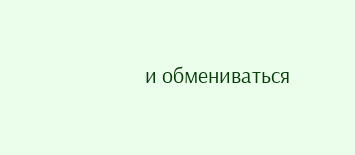и обмениваться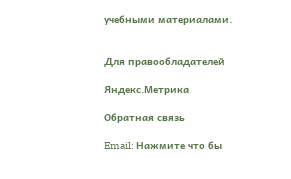учебными материалами.


Для правообладателей

Яндекс.Метрика

Обратная связь

Email: Нажмите что бы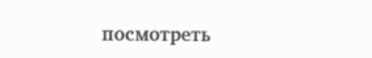посмотреть